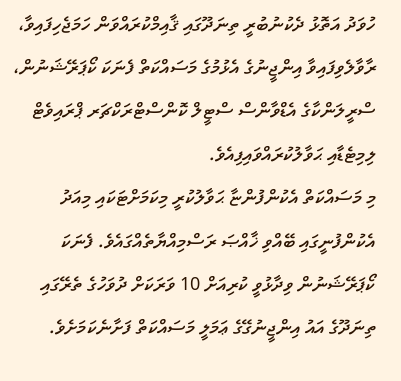ހުވަދު އަތޮޅު ދެކުނުބުރީ ތިނަދޫގައި ޤާއިމްކުރައްވަން ހަމަޖެހިފައިވާ، ރާވާލެވިފައިވާ އިންޖީނުގެ އެޅުމުގެ މަސައްކަތް ފެނަކަ ކޯޕަރޭޝަނުން، ސްރީލަންކާގެ އެޑްވާންސް ސްޓީލް ކޮންސްޓްރަކްޗަރ ޕްރައިވެޓް ލިމިޓެޑާއި ޙަވާލުކުރައްވައިފިއެވެ.
މި މަސައްކަތް އެކުންފުންޏާ ޙަވާލުކުރީ މިކަމަށްޓަކައި މިއަދު އެކުންފުނީގައި ބޭއްވި ޚާއްޞަ ރަސްމިއްޔާތެއްގައެވެ. ފެނަކަ ކޯޕަރޭޝަނުން ވިދާޅުވީ ކުރިއަށް 10 ވަރަކަށް ދުވަހުގެ ތެރޭގައި ތިނަދޫގެ އައު އިންޖީނުގޭގެ ޢަމަލީ މަސައްކަތް ފަށާނެކަމަށެވެ.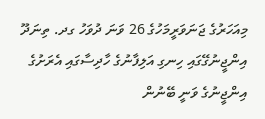މިއަހަރުގެ ޖަނަވަރީމަހުގެ 26 ވަނަ ދުވަހު ގދ. ތިނަދޫ އިންޖީނުގޭގައި ހިނގި އަލިފާނުގެ ހާދިސާގައި އެރަށުގެ އިންޖީނުގެ ވަނީ ބޭނުން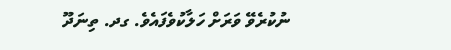ނުކުރެވޭ ވަރަށް ހަލާކުވެފައެވެ. ގދ. ތިނަދޫ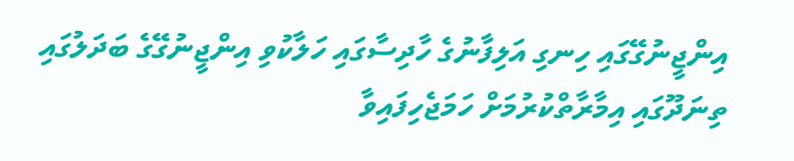އިންޖީނުގޭގައި ހިނގި އަލިފާނުގެ ހާދިސާގައި ހަލާކުވި އިންޖީނުގޭގެ ބަދަލުގައި ތިނަދޫގައި އިމާރާތްކުރުމަށް ހަމަޖެހިފައިވާ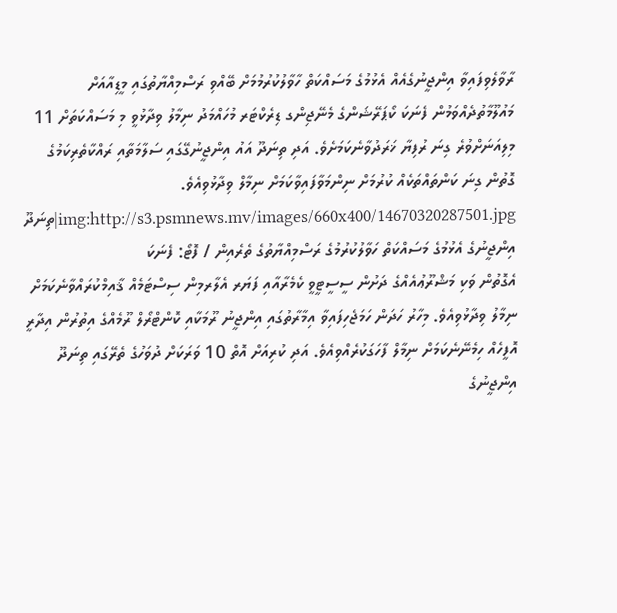ރާވާލެވިފައިވާ އިންޖީނުގެއެއް އެޅުމުގެ މަސައްކަތް ހާވާލުކުރުމުމަށް ބޭއްވި ރަސްމިއްޔާތުގައި މީޑިއާއަށް މައުލޫމާތުދެއްވަމުން ފެނަކަ ކޯޕަރޭޝަންގެ މެނޭޖިންގ ޑިރެކްޓަރ މުހައްމަދު ނިމާލު ވިދާޅުވީ މި މަސައްކަތަށް 11 މިލިއަނަށްވުރެ ގިނަ ރުފިޔާ ޚަރަދުވާނެކަމަށެވެ. އަދި ތިނަދޫ އައު އިންޖީނުގޭގައި ސަލާމަތާއި ރައްކާތެރިކަމުގެ ގޮތުން ގިނަ ކަންތައްތަކެއް ކުރުމަށް ނިންމަވާފައިވާކަމަށް ނިމާލް ވިދާޅުވިއެވެ.
img:http://s3.psmnews.mv/images/660x400/14670320287501.jpg|ތިނަދޫ އިންޖީނުގެ އެޅުމުގެ މަސައްކަތް ހަވާލުކުރުމުގެ ރަސްމިއްޔާތުގެ ތެރެއިން / ފޮޓޯ: ފެނަކަ
އެގޮތުން ވަކި މަޝްރޫޢުއެއްގެ ދަށުން ސީސީޓީވީ ކެމެރާއާއި ފަޔަރ އެލާރމިން ސިސްޓަމެއް ޤާއިމްކުރައްވާނެކަމަށް ނިމާލު ވިދާޅުވިއެވެ. މިހާރު ހަދަން ހަމަޖެހިފައިވާ އިމާރާތުގައި އިންޖީނު ރޫމަކާއި ކޮންޓްރޯލް ރޫމެއްގެ އިތުރުން އިދާރީ އޮފީހެއް ހިމެނޭނެކަމަށް ނިމާލް ފާހަގަކުރެއްވިއެވެ. އަދި ކުރިއަށް އޮތް 10 ވަރަކަށް ދުވަހުގެ ތެރޭގައި ތިނަދޫ އިންޖީނުގެ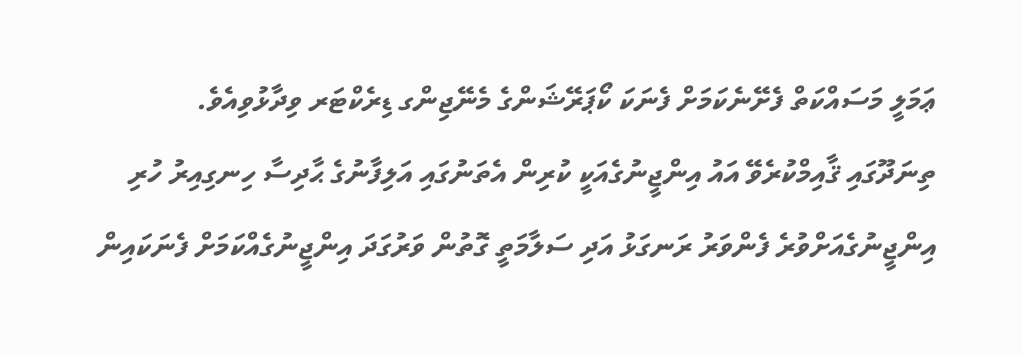ޢަމަލީ މަސައްކަތް ފެށޭނެކަމަށް ފެނަކަ ކޯޕަރޭޝަންގެ މެނޭޖިންގ ޑިރެކްޓަރ ވިދާޅުވިއެވެ.
ތިނަދޫގައި ޤާއިމްކުރެވޭ އައު އިންޖީނުގެއަކީ ކުރިން އެތަނުގައި އަލިފާނުގެ ޙާދިސާ ހިނގިއިރު ހުރި އިންޖީނުގެއަށްވުރެ ފެންވަރު ރަނގަޅު އަދި ސަލާމަތީ ގޮތުން ވަރުގަދަ އިންޖީނުގެއްކަމަށް ފެނަކައިން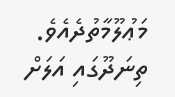މަޢުލޫމާތުދެއެވެ. ތިނަދޫގައި އަލަށް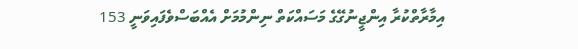އިމާރާތްކުރާ އިންޖީނުގޭގެ މަސައްކަތް ނިންމުމަށް އެއްބަސްވެފައިވަނީ 153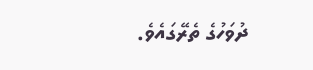ދުވަހުގެ ތެރޭގައެވެ.